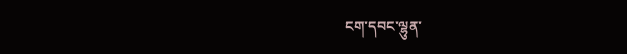ངག་དབང་ལྷུན་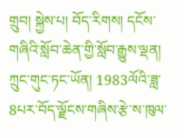གྲུབ། སྐྱེས་པ། བོད་རིགས། དངོས་གཞིའི་སློབ་ཆེན་གྱི་སློབ་རྒྱུས་ལྡན། ཀྲུང་གུང་ཏང་ཡོན། 1983ལོའི་ཟླ་8པར་བོད་ལྗོངས་གཞིས་རྩེ་ས་ཁུལ་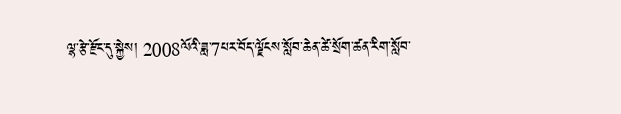ལྷ་རྩེ་རྫོང་དུ་སྐྱེས། 2008ལོའི་ཟླ་7པར་བོད་ལྗོངས་སློབ་ཆེན་ཚེ་སྲོག་ཚན་རིག་སློབ་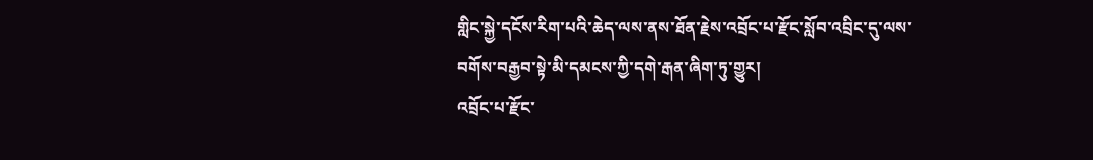གླིང་སྐྱེ་དངོས་རིག་པའི་ཆེད་ལས་ནས་ཐོན་རྗེས་འབྲོང་པ་རྫོང་སློབ་འབྲིང་དུ་ལས་བགོས་བརྒྱབ་སྟེ་མི་དམངས་ཀྱི་དགེ་རྒན་ཞིག་ཏུ་གྱུར།
འབྲོང་པ་རྫོང་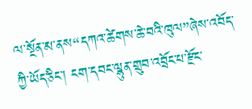ལ་སྔོན་མ་ནས“དཀའ་ཚེགས་ཆེ་བའི་ཁུལ”ཞེས་འབོད་ཀྱི་ཡོད་ཅིང་། ངག་དབང་ལྷུན་གྲུབ་འབྲོང་པ་རྫོང་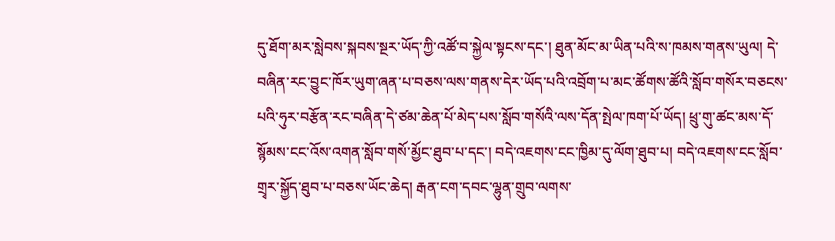དུ་ཐོག་མར་སླེབས་སྐབས་སྔར་ཡོད་ཀྱི་འཚོ་བ་སྐྱེལ་སྟངས་དང་། ཐུན་མོང་མ་ཡིན་པའི་ས་ཁམས་གནས་ཡུལ། དེ་བཞིན་རང་བྱུང་ཁོར་ཡུག་ཞན་པ་བཅས་ལས་གནས་དེར་ཡོད་པའི་འབྲོག་པ་མང་ཚོགས་ཚོའི་སློབ་གསོར་བཅངས་པའི་ཧུར་བརྩོན་རང་བཞིན་དེ་ཙམ་ཆེན་པོ་མེད་པས་སློབ་གསོའི་ལས་དོན་སྤེལ་ཁག་པོ་ཡོད། ཕྲུ་གུ་ཚང་མས་དོ་སྙོམས་ངང་འོས་འགན་སློབ་གསོ་མྱོང་ཐུབ་པ་དང་། བདེ་འཇགས་ངང་ཁྱིམ་དུ་ལོག་ཐུབ་པ། བདེ་འཇགས་ངང་སློབ་གྲྭར་སྐྱོད་ཐུབ་པ་བཅས་ཡོང་ཆེད། རྒན་ངག་དབང་ལྷུན་གྲུབ་ལགས་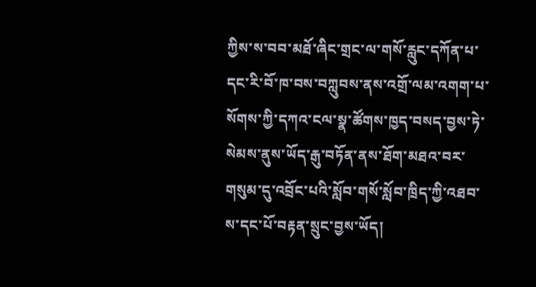ཀྱིས་ས་བབ་མཐོ་ཞིང་གྲང་ལ་གསོ་རླུང་དཀོན་པ་དང་རི་བོ་ཁ་བས་བཀླུབས་ནས་འགྲོ་ལམ་འགག་པ་སོགས་ཀྱི་དཀའ་ངལ་སྣ་ཚོགས་ཁྱད་བསད་བྱས་ཏེ་སེམས་ནུས་ཡོད་རྒུ་བཏོན་ནས་ཐོག་མཐའ་བར་གསུམ་དུ་འབྲོང་པའི་སློབ་གསོ་སློབ་ཁྲིད་ཀྱི་འཐབ་ས་དང་པོ་བརྟན་སྲུང་བྱས་ཡོད།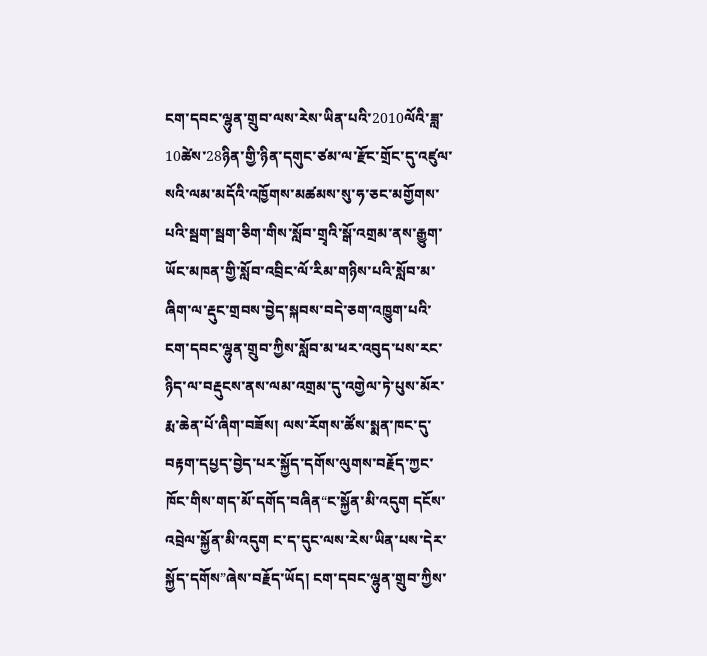ངག་དབང་ལྷུན་གྲུབ་ལས་རེས་ཡིན་པའི་2010ལོའི་ཟླ་10ཚེས་28ཉིན་གྱི་ཉིན་དགུང་ཙམ་ལ་རྫོང་གྲོང་དུ་འཛུལ་སའི་ལམ་མདོའི་འཁྱོགས་མཚམས་སུ་ཧ་ཅང་མགྱོགས་པའི་སྦག་སྦག་ཅིག་གིས་སློབ་གྲྭའི་སྒོ་འགྲམ་ནས་རྒྱུག་ཡོང་མཁན་གྱི་སློབ་འབྲིང་ལོ་རིམ་གཉིས་པའི་སློབ་མ་ཞིག་ལ་རྡུང་གྲབས་བྱེད་སྐབས་བདེ་ཅག་འཁྱུག་པའི་ངག་དབང་ལྷུན་གྲུབ་ཀྱིས་སློབ་མ་ཕར་འབུད་པས་རང་ཉིད་ལ་བརྡུངས་ནས་ལམ་འགྲམ་དུ་འགྱེལ་ཏེ་པུས་མོར་རྨ་ཆེན་པོ་ཞིག་བཟོས། ལས་རོགས་ཚོས་སྨན་ཁང་དུ་བརྟག་དཔྱད་བྱེད་པར་སྐྱོད་དགོས་ལུགས་བརྗོད་ཀྱང་ཁོང་གིས་གད་མོ་དགོད་བཞིན“ང་སྐྱོན་མི་འདུག དངོས་འབྲེལ་སྐྱོན་མི་འདུག ང་ད་དུང་ལས་རེས་ཡིན་པས་དེར་སྐྱོད་དགོས”ཞེས་བརྗོད་ཡོད། ངག་དབང་ལྷུན་གྲུབ་ཀྱིས་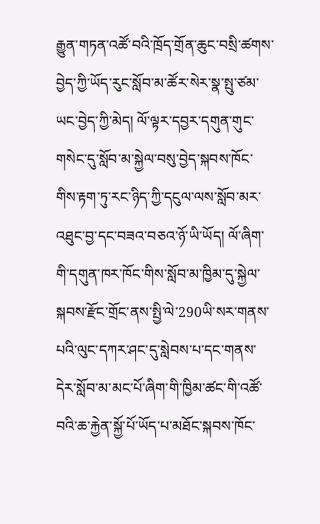རྒྱུན་གཏན་འཚོ་བའི་ཁྲོད་གྲོན་ཆུང་བསྲི་ཚགས་བྱེད་ཀྱི་ཡོད་རུང་སློབ་མ་ཚོར་སེར་སྣ་སྤུ་ཙམ་ཡང་བྱེད་ཀྱི་མེད། ལོ་ལྟར་དབྱར་དགུན་གུང་གསེང་དུ་སློབ་མ་སྐྱེལ་བསུ་བྱེད་སྐབས་ཁོང་གིས་རྟག་ཏུ་རང་ཉིད་ཀྱི་དངུལ་ལས་སློབ་མར་འཐུང་བྱ་དང་བཟའ་བཅའ་ཉོ་ཡི་ཡོད། ལོ་ཞིག་གི་དགུན་ཁར་ཁོང་གིས་སློབ་མ་ཁྱིམ་དུ་སྐྱེལ་སྐབས་རྫོང་གྲོང་ནས་སྤྱི་ལེ་290ཡི་སར་གནས་པའི་ལུང་དཀར་ཤང་དུ་སླེབས་པ་དང་གནས་དེར་སློབ་མ་མང་པོ་ཞིག་གི་ཁྱིམ་ཚང་གི་འཚོ་བའི་ཆ་རྐྱེན་སྐྱོ་པོ་ཡོད་པ་མཐོང་སྐབས་ཁོང་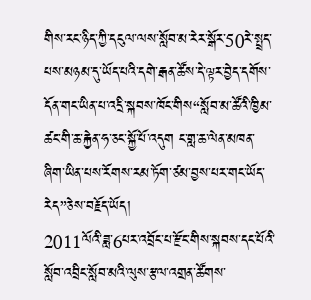གིས་རང་ཉིད་ཀྱི་དངུལ་ལས་སློབ་མ་རེར་སྒོར་50རེ་སྤྲད་པས་མཉམ་དུ་ཡོད་པའི་དགེ་རྒན་ཚོས་དེ་ལྟར་བྱེད་དགོས་དོན་གང་ཡིན་པ་འདྲི་སྐབས་ཁོང་གིས“སློབ་མ་ཚོའི་ཁྱིམ་ཚང་གི་ཆ་རྐྱེན་ཧ་ཅང་སྐྱོ་པོ་འདུག ང་གླ་ཆ་ལེན་མཁན་ཞིག་ཡིན་པས་རོགས་རམ་ཏོག་ཙམ་བྱས་པར་གང་ཡོད་རེད”ཅེས་བརྗོད་ཡོད།
2011ལོའི་ཟླ་6པར་འབྲོང་པ་རྫོང་གིས་སྐབས་དང་པོའི་སློབ་འབྲིང་སློབ་མའི་ལུས་རྩལ་འགྲན་ཚོགས་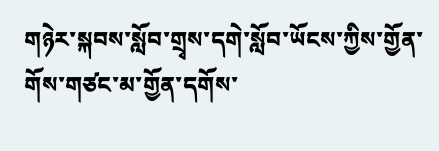གཉེར་སྐབས་སློབ་གྲྭས་དགེ་སློབ་ཡོངས་ཀྱིས་གྱོན་གོས་གཙང་མ་གྱོན་དགོས་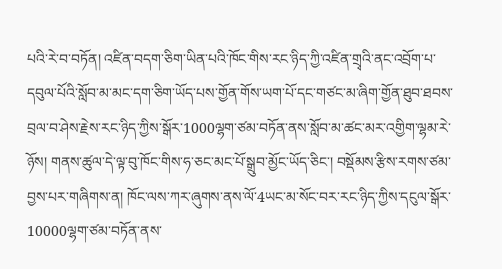པའི་རེ་བ་བཏོན། འཛིན་བདག་ཅིག་ཡིན་པའི་ཁོང་གིས་རང་ཉིད་ཀྱི་འཛིན་གྲྭའི་ནང་འབྲོག་པ་དབུལ་པོའི་སློབ་མ་མང་དག་ཅིག་ཡོད་པས་གྱོན་གོས་ཡག་པོ་དང་གཙང་མ་ཞིག་གྱོན་ཐུབ་ཐབས་བྲལ་བ་ཤེས་རྗེས་རང་ཉིད་ཀྱིས་སྒོར་1000ལྷག་ཙམ་བཏོན་ནས་སློབ་མ་ཚང་མར་འགྱིག་ལྷམ་རེ་ཉོས། གནས་ཚུལ་དེ་ལྟ་བུ་ཁོང་གིས་ཧ་ཅང་མང་པོ་སྒྲུབ་མྱོང་ཡོད་ཅིང་། བསྡོམས་རྩིས་རགས་ཙམ་བྱས་པར་གཞིགས་ན། ཁོང་ལས་ཀར་ཞུགས་ནས་ལོ་4ཡང་མ་སོང་བར་རང་ཉིད་ཀྱིས་དངུལ་སྒོར་10000ལྷག་ཙམ་བཏོན་ནས་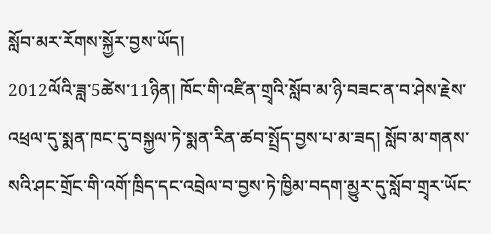སློབ་མར་རོགས་སྐྱོར་བྱས་ཡོད།
2012ལོའི་ཟླ་5ཚེས་11ཉིན། ཁོང་གི་འཛིན་གྲྭའི་སློབ་མ་ཉི་བཟང་ན་བ་ཤེས་རྗེས་འཕྲལ་དུ་སྨན་ཁང་དུ་བསྐྱལ་ཏེ་སྨན་རིན་ཚབ་སྤྲོད་བྱས་པ་མ་ཟད། སློབ་མ་གནས་སའི་ཤང་གྲོང་གི་འགོ་ཁྲིད་དང་འབྲེལ་བ་བྱས་ཏེ་ཁྱིམ་བདག་མྱུར་དུ་སློབ་གྲྭར་ཡོང་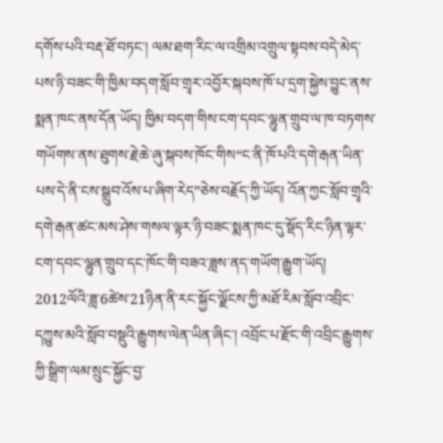དགོས་པའི་བརྡ་ཐོ་བཏང་། ལམ་ཐག་རིང་ལ་འགྲིམ་འགྲུལ་སྟབས་བདེ་མེད་པས་ཉི་བཟང་གི་ཁྱིམ་བདག་སློབ་གྲྭར་འབྱོར་སྐབས་ཁོ་པ་དྲག་སྐྱེས་བྱུང་ནས་སྨན་ཁང་ནས་དོན་ཡོད། ཁྱིམ་བདག་གིས་ངག་དབང་ལྷུན་གྲུབ་ལ་ཁ་བཏགས་གཡོགས་ནས་ཐུགས་རྗེ་ཆེ་ཞུ་སྐབས་ཁོང་གིས“ང་ནི་ཁོ་པའི་དགེ་རྒན་ཡིན་པས་དེ་ནི་ངས་སྒྲུབ་འོས་པ་ཞིག་རེད”ཅེས་བརྗོད་ཀྱི་ཡོད། འོན་ཀྱང་སློབ་གྲྭའི་དགེ་རྒན་ཚང་མས་ཤེས་གསལ་ལྟར་ཉི་བཟང་སྨན་ཁང་དུ་སྡོད་རིང་ཉིན་ལྟར་ངག་དབང་ལྷུན་གྲུབ་དང་ཁོང་གི་བཟའ་ཟླས་ནད་གཡོག་རྒྱུག་ཡོད།
2012ལོའི་ཟླ་6ཚེས་21ཉིན་ནི་རང་སྐྱོང་ལྗོངས་ཀྱི་མཐོ་རིམ་སློབ་འབྲིང་དཀྱུས་མའི་སློབ་བསྡུའི་རྒྱུགས་ལེན་ཡིན་ཞིང་། འབྲོང་པ་རྫོང་གི་འབྲིང་རྒྱུགས་ཀྱི་སྒྲིག་ལམ་སྲུང་སྐྱོང་བྱ་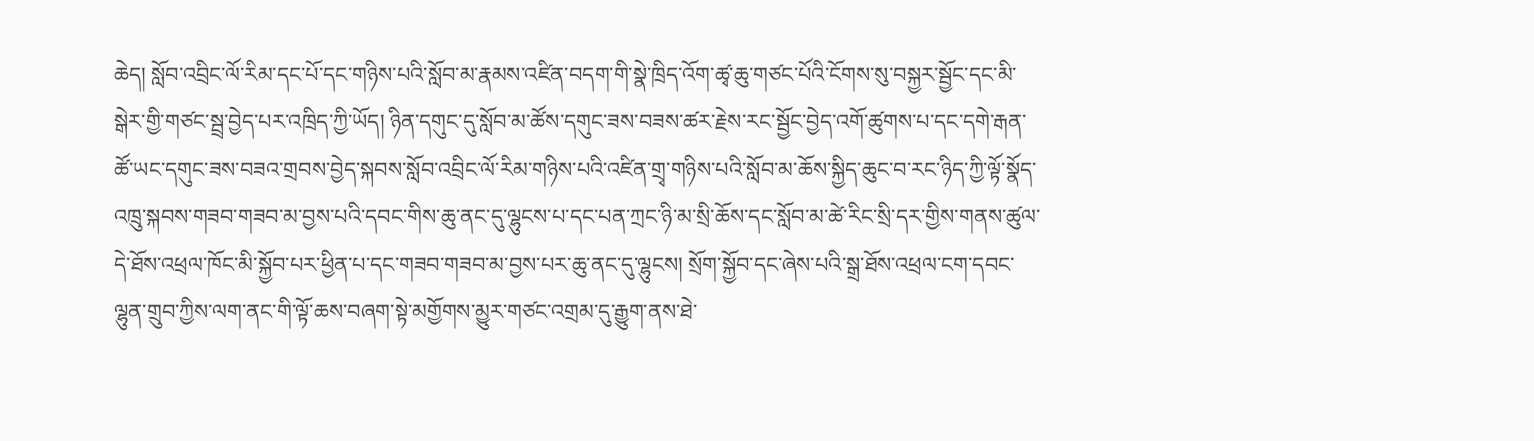ཆེད། སློབ་འབྲིང་ལོ་རིམ་དང་པོ་དང་གཉིས་པའི་སློབ་མ་རྣམས་འཛིན་བདག་གི་སྣེ་ཁྲིད་འོག་ཚྭ་ཆུ་གཙང་པོའི་ངོགས་སུ་བསྐྱར་སྦྱོང་དང་མི་སྒེར་གྱི་གཙང་སྦྲ་བྱེད་པར་འཁྲིད་ཀྱི་ཡོད། ཉིན་དགུང་དུ་སློབ་མ་ཚོས་དགུང་ཟས་བཟས་ཚར་རྗེས་རང་སྦྱོང་བྱེད་འགོ་ཚུགས་པ་དང་དགེ་རྒན་ཚོ་ཡང་དགུང་ཟས་བཟའ་གྲབས་བྱེད་སྐབས་སློབ་འབྲིང་ལོ་རིམ་གཉིས་པའི་འཛིན་གྲྭ་གཉིས་པའི་སློབ་མ་ཆོས་སྐྱིད་ཆུང་བ་རང་ཉིད་ཀྱི་ལྟོ་སྣོད་འཁྲུ་སྐབས་གཟབ་གཟབ་མ་བྱས་པའི་དབང་གིས་ཆུ་ནང་དུ་ལྷུངས་པ་དང་པན་ཀྲང་ཉི་མ་སྲི་ཆོས་དང་སློབ་མ་ཚེ་རིང་སྲི་དར་གྱིས་གནས་ཚུལ་དེ་ཐོས་འཕྲལ་ཁོང་མི་སྐྱོབ་པར་ཕྱིན་པ་དང་གཟབ་གཟབ་མ་བྱས་པར་ཆུ་ནང་དུ་ལྷུངས། སྲོག་སྐྱོབ་དང་ཞེས་པའི་སྒྲ་ཐོས་འཕྲལ་ངག་དབང་ལྷུན་གྲུབ་ཀྱིས་ལག་ནང་གི་ལྟོ་ཆས་བཞག་སྟེ་མགྱོགས་མྱུར་གཙང་འགྲམ་དུ་རྒྱུག་ནས་ཐེ་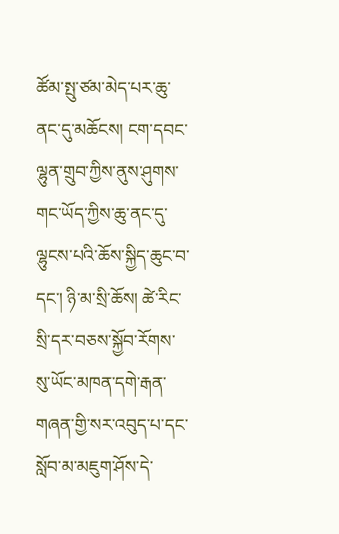ཚོམ་སྤུ་ཙམ་མེད་པར་ཆུ་ནང་དུ་མཆོངས། ངག་དབང་ལྷུན་གྲུབ་ཀྱིས་ནུས་ཤུགས་གང་ཡོད་ཀྱིས་ཆུ་ནང་དུ་ལྷུངས་པའི་ཆོས་སྐྱིད་ཆུང་བ་དང་། ཉི་མ་སྲི་ཆོས། ཚེ་རིང་སྲི་དར་བཅས་སྐྱོབ་རོགས་སུ་ཡོང་མཁན་དགེ་རྒན་གཞན་གྱི་སར་འབུད་པ་དང་སློབ་མ་མཇུག་ཤོས་དེ་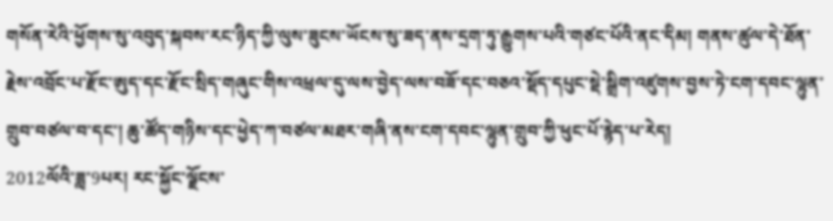གསོན་རེའི་ཕྱོགས་སུ་འབུད་སྐབས་རང་ཉིད་ཀྱི་ལུས་ཟུངས་ཡོངས་སུ་ཟད་ནས་དྲག་ཏུ་རྒྱུགས་པའི་གཙང་པོའི་ནང་དིམ། གནས་ཚུལ་དེ་ཐོན་རྗེས་འབྲོང་པ་རྫོང་ཨུད་དང་རྫོང་སྲིད་གཞུང་གིས་འཕྲལ་དུ་ལས་བྱེད་ལས་བཟོ་དང་བཅའ་སྡོད་དཔུང་སྡེ་སྒྲིག་འཛུགས་བྱས་ཏེ་ངག་དབང་ལྷུན་གྲུབ་བཙལ་བ་དང་། ཆུ་ཚོད་གཉིས་དང་ཕྱེད་ཀ་བཙལ་མཐར་གཞི་ནས་ངག་དབང་ལྷུན་གྲུབ་ཀྱི་ཕུང་པོ་རྙེད་པ་རེད།
2012ལོའི་ཟླ་9པར། རང་སྐྱོང་ལྗོངས་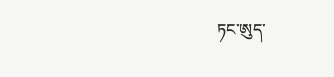ཏང་ཨུད་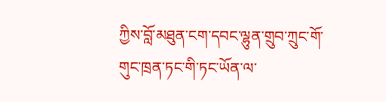ཀྱིས་བློ་མཐུན་ངག་དབང་ལྷུན་གྲུབ་ཀྲུང་གོ་གུང་ཁྲན་ཏང་གི་ཏང་ཡོན་ལ་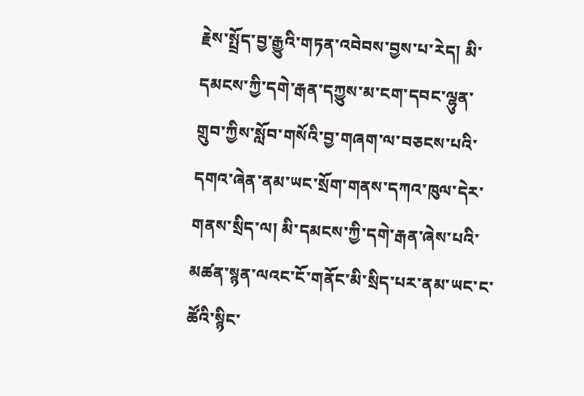རྗེས་སྤྲོད་བྱ་རྒྱུའི་གཏན་འབེབས་བྱས་པ་རེད། མི་དམངས་ཀྱི་དགེ་རྒན་དཀྱུས་མ་ངག་དབང་ལྷུན་གྲུབ་ཀྱིས་སློབ་གསོའི་བྱ་གཞག་ལ་བཅངས་པའི་དགའ་ཞེན་ནམ་ཡང་སྲོག་གནས་དཀའ་ཁུལ་དེར་གནས་སྲིད་ལ། མི་དམངས་ཀྱི་དགེ་རྒན་ཞེས་པའི་མཚན་སྙན་ལའང་ངོ་གནོང་མི་སྲིད་པར་ནམ་ཡང་ང་ཚོའི་སྙིང་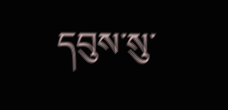དབུས་སུ་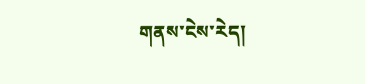གནས་ངེས་རེད།